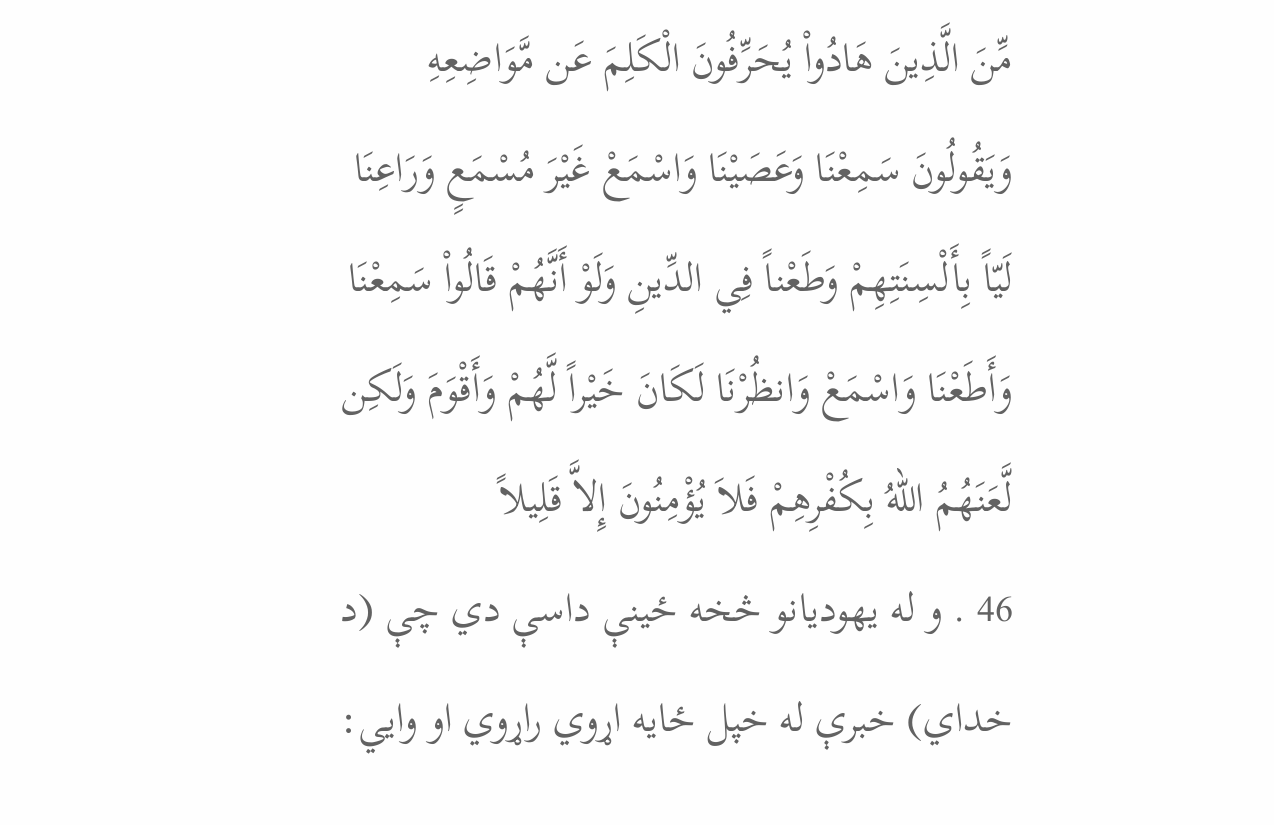مِّنَ الَّذِينَ هَادُواْ يُحَرِّفُونَ الْكَلِمَ عَن مَّوَاضِعِهِ وَيَقُولُونَ سَمِعْنَا وَعَصَيْنَا وَاسْمَعْ غَيْرَ مُسْمَعٍ وَرَاعِنَا لَيّاً بِأَلْسِنَتِهِمْ وَطَعْناً فِي الدِّينِ وَلَوْ أَنَّهُمْ قَالُواْ سَمِعْنَا وَأَطَعْنَا وَاسْمَعْ وَانظُرْنَا لَكَانَ خَيْراً لَّهُمْ وَأَقْوَمَ وَلَكِن لَّعَنَهُمُ اللّهُ بِكُفْرِهِمْ فَلاَ يُؤْمِنُونَ إِلاَّ قَلِيلاً
46 . و له يهوديانو څخه ځينې داسې دي چې (د خداي) خبرې له خپل ځايه اړوي راړوي او وايي: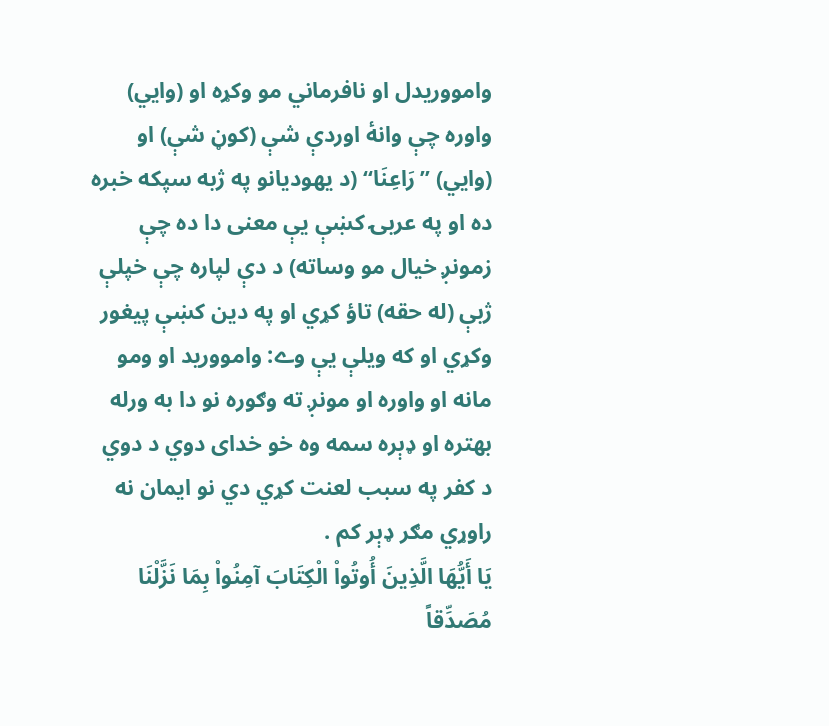وامووريدل او نافرماني مو وکړه او (وايي) واوره چې وانۀ اوردې شې (کوڼ شې) او (وايي) ”رَاعِنَا“ (د يهوديانو په ژبه سپکه خبره ده او په عربۍ کښې يې معنی دا ده چې زمونږ خيال مو وساته) د دې لپاره چې خپلې ژبې (له حقه) تاؤ کړي او په دين کښې پيغور وکړي او که ويلې يې وے: وامووريد او ومو مانه او واوره او مونږ ته وګوره نو دا به ورله بهتره او ډېره سمه وه خو خدای دوي د دوي د کفر په سبب لعنت کړي دي نو ايمان نه راوړي مګر ډېر کم .
يَا أَيُّهَا الَّذِينَ أُوتُواْ الْكِتَابَ آمِنُواْ بِمَا نَزَّلْنَا مُصَدِّقاً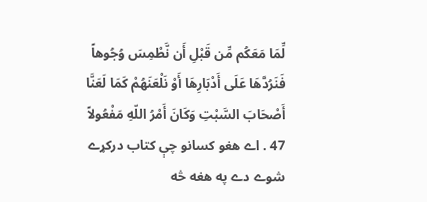لِّمَا مَعَكُم مِّن قَبْلِ أَن نَّطْمِسَ وُجُوهاً فَنَرُدَّهَا عَلَى أَدْبَارِهَا أَوْ نَلْعَنَهُمْ كَمَا لَعَنَّا أَصْحَابَ السَّبْتِ وَكَانَ أَمْرُ اللّهِ مَفْعُولاً
47 . اے هغو کسانو چې کتاب درکړے شوے دے په هغه څه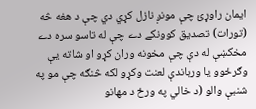ايمان راوړئ چې مونږ نازل کړي دي چې د هغه څه (تورات) تصديق کوونکے دے چې له تاسو سره دے مخکښې له دې چې مخونه وران کړو او شاته يې وګرځوو يا ورباندې لعنت وکړو لکه څنګه چې مو په شنبې والو (د خالي په ورځ د مهانو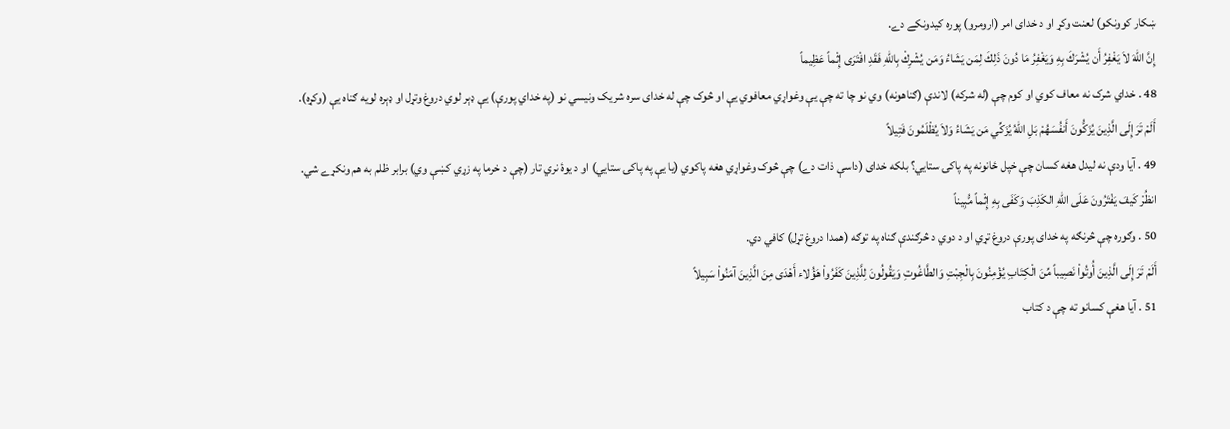ښکار کوونکو) لعنت وکړ او د خدای امر (ارومرو) پوره کيدونکے دے.
إِنَّ اللّهَ لاَ يَغْفِرُ أَن يُشْرَكَ بِهِ وَيَغْفِرُ مَا دُونَ ذَلِكَ لِمَن يَشَاءُ وَمَن يُشْرِكْ بِاللّهِ فَقَدِ افْتَرَى إِثْماً عَظِيماً
48 . خداي شرک نه معاف کوي او کوم چې (له شرکه) لاندې (ګناهونه) وي نو چا ته چې يې وغواړي معافوي يې او څوک چې له خدای سره شريک ونيسي نو (په خداي پورې) يې ډېر لوي دروغ وتړل او ډېره لويه ګناه يې (وکړه).
أَلَمْ تَرَ إِلَى الَّذِينَ يُزَكُّونَ أَنفُسَهُمْ بَلِ اللّهُ يُزَكِّي مَن يَشَاءُ وَلاَ يُظْلَمُونَ فَتِيلاً
49 . آيا ودې نه ليدل هغه کسان چې خپل ځانونه په پاکۍ ستايي؟ بلکه خدای (داسې ذات دے) چې څوک وغواړي هغه پاکوي (يا يې په پاکۍ ستايي) او د يوۀ نري تار (چې د خرما په زړي کښې وي) برابر ظلم به هم ونکړے شي.
انظُرْ كَيفَ يَفْتَرُونَ عَلَى اللّهِ الكَذِبَ وَكَفَى بِهِ إِثْماً مُّبِيناً
50 . وګوره چې څرنګه په خدای پورې دروغ تړي او د دوي د څرګندې ګناه په توګه (همدا دروغ تړل) کافي دي.
أَلَمْ تَرَ إِلَى الَّذِينَ أُوتُواْ نَصِيباً مِّنَ الْكِتَابِ يُؤْمِنُونَ بِالْجِبْتِ وَالطَّاغُوتِ وَيَقُولُونَ لِلَّذِينَ كَفَرُواْ هَؤُلاء أَهْدَى مِنَ الَّذِينَ آمَنُواْ سَبِيلاً
51 . آيا هغې کسانو ته چې د کتاب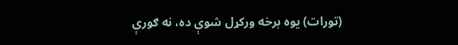(تورات) يوه برخه ورکړل شوې ده، نه ګورې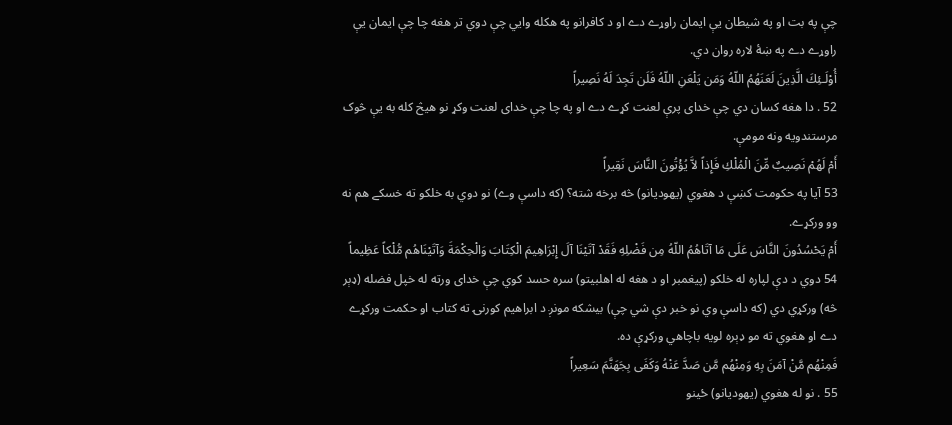چې په بت او په شيطان يې ايمان راوړے دے او د کافرانو په هکله وايي چې دوي تر هغه چا چې ايمان يې راوړے دے په ښۀ لاره روان دي.
أُوْلَـئِكَ الَّذِينَ لَعَنَهُمُ اللّهُ وَمَن يَلْعَنِ اللّهُ فَلَن تَجِدَ لَهُ نَصِيراً
52 . دا هغه کسان دي چې خدای پرې لعنت کړے دے او په چا چې خدای لعنت وکړ نو هيڅ کله به يې څوک مرستندويه ونه مومې.
أَمْ لَهُمْ نَصِيبٌ مِّنَ الْمُلْكِ فَإِذاً لاَّ يُؤْتُونَ النَّاسَ نَقِيراً
53 آيا په حکومت کښې د هغوي (يهوديانو) څه برخه شته؟ (که داسې وے) نو دوي به خلکو ته خسکے هم نه وو ورکړے.
أَمْ يَحْسُدُونَ النَّاسَ عَلَى مَا آتَاهُمُ اللّهُ مِن فَضْلِهِ فَقَدْ آتَيْنَا آلَ إِبْرَاهِيمَ الْكِتَابَ وَالْحِكْمَةَ وَآتَيْنَاهُم مُّلْكاً عَظِيماً
54 دوي د دې لپاره له خلکو (پيغمبر او د هغه له اهلبيتو) سره حسد کوي چې خدای ورته له خپل فضله (ډېر څه) ورکړي دي (که داسې وي نو خبر دې شي چې) بيشکه مونږ د ابراهيم کورنۍ ته کتاب او حکمت ورکړے دے او هغوي ته مو ډېره لويه باچاهي ورکړې ده.
فَمِنْهُم مَّنْ آمَنَ بِهِ وَمِنْهُم مَّن صَدَّ عَنْهُ وَكَفَى بِجَهَنَّمَ سَعِيراً
55 . نو له هغوي (يهوديانو) ځينو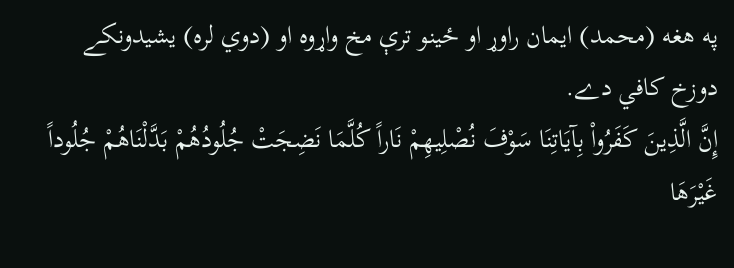په هغه (محمد) ايمان راوړ او ځينو ترې مخ واړوه او (دوي لره) يشيدونکے دوزخ کافي دے.
إِنَّ الَّذِينَ كَفَرُواْ بِآيَاتِنَا سَوْفَ نُصْلِيهِمْ نَاراً كُلَّمَا نَضِجَتْ جُلُودُهُمْ بَدَّلْنَاهُمْ جُلُوداً غَيْرَهَا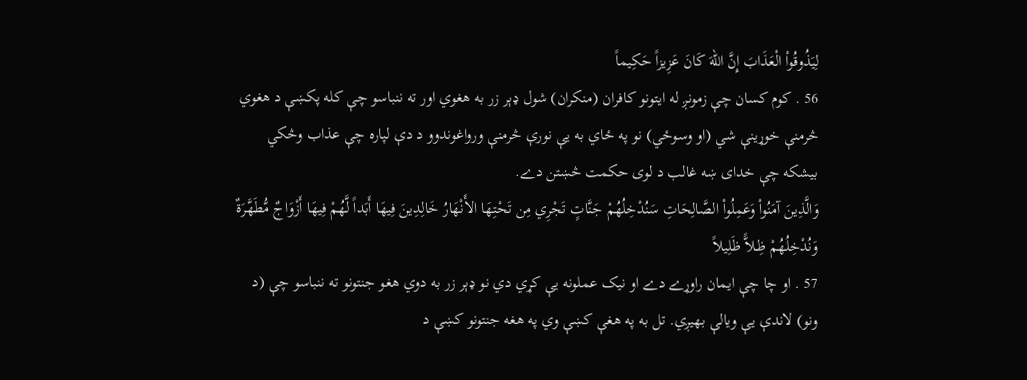لِيَذُوقُواْ الْعَذَابَ إِنَّ اللّهَ كَانَ عَزِيزاً حَكِيماً
56 . کوم کسان چې زمونږ له ايتونو کافران (منکران) شول ډېر زر به هغوي اور ته ننباسو چې کله پکښې د هغوي څرمنې خوړينې شي (او وسوځي) نو په ځاي به يې نورې څرمنې ورواغوندوو د دې لپاره چې عذاب وڅکي بيشکه چې خدای ښه غالب د لوی حکمت څښتن دے.
وَالَّذِينَ آمَنُواْ وَعَمِلُواْ الصَّالِحَاتِ سَنُدْخِلُهُمْ جَنَّاتٍ تَجْرِي مِن تَحْتِهَا الأَنْهَارُ خَالِدِينَ فِيهَا أَبَداً لَّهُمْ فِيهَا أَزْوَاجٌ مُّطَهَّرَةٌ وَنُدْخِلُهُمْ ظِـلاًّ ظَلِيلاً
57 . او چا چې ايمان راوړے دے او نيک عملونه يې کړي دي نو ډېر زر به دوي هغو جنتونو ته ننباسو چې (د ونو) لاندې يې ويالې بهيږي. تل به په هغې کښې وي په هغه جنتونو کښې د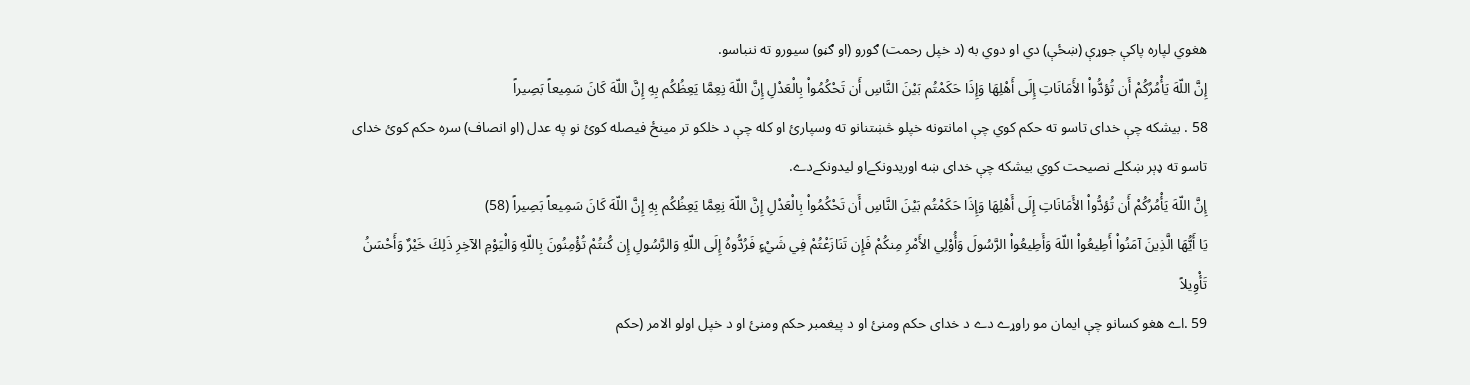هغوي لپاره پاکې جوړې (ښځې) دي او دوي به (د خپل رحمت) ګورو (او ګڼو) سيورو ته ننباسو.
إِنَّ اللّهَ يَأْمُرُكُمْ أَن تُؤدُّواْ الأَمَانَاتِ إِلَى أَهْلِهَا وَإِذَا حَكَمْتُم بَيْنَ النَّاسِ أَن تَحْكُمُواْ بِالْعَدْلِ إِنَّ اللّهَ نِعِمَّا يَعِظُكُم بِهِ إِنَّ اللّهَ كَانَ سَمِيعاً بَصِيراً
58 . بيشکه چې خدای تاسو ته حکم کوي چې امانتونه خپلو څښتنانو ته وسپارئ او کله چې د خلکو تر مينځ فيصله کوئ نو په عدل (او انصاف) سره حکم کوئ خدای تاسو ته ډېر ښکلے نصيحت کوي بيشکه چې خدای ښه اوريدونکےاو ليدونکےدے.
إِنَّ اللّهَ يَأْمُرُكُمْ أَن تُؤدُّواْ الأَمَانَاتِ إِلَى أَهْلِهَا وَإِذَا حَكَمْتُم بَيْنَ النَّاسِ أَن تَحْكُمُواْ بِالْعَدْلِ إِنَّ اللّهَ نِعِمَّا يَعِظُكُم بِهِ إِنَّ اللّهَ كَانَ سَمِيعاً بَصِيراً (58)
يَا أَيُّهَا الَّذِينَ آمَنُواْ أَطِيعُواْ اللّهَ وَأَطِيعُواْ الرَّسُولَ وَأُوْلِي الأَمْرِ مِنكُمْ فَإِن تَنَازَعْتُمْ فِي شَيْءٍ فَرُدُّوهُ إِلَى اللّهِ وَالرَّسُولِ إِن كُنتُمْ تُؤْمِنُونَ بِاللّهِ وَالْيَوْمِ الآخِرِ ذَلِكَ خَيْرٌ وَأَحْسَنُ تَأْوِيلاً
59 .اے هغو کسانو چې ايمان مو راوړے دے د خدای حکم ومنئ او د پيغمبر حکم ومنئ او د خپل اولو الامر (حکم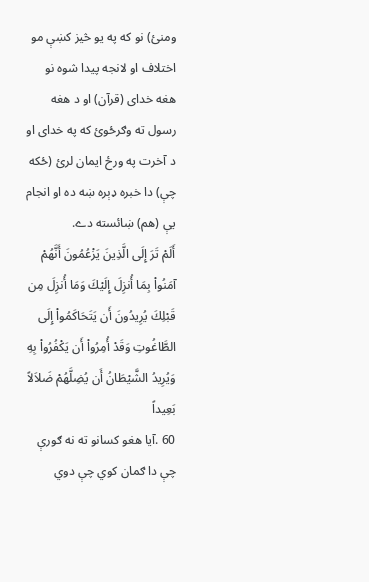ومنئ) نو که په يو څيز کښې مو اختلاف او لانجه پيدا شوه نو هغه خدای (قرآن) او د هغه رسول ته وګرځوئ که په خدای او د آخرت په ورځ ايمان لرئ (ځکه چې) دا خبره ډېره ښه ده او انجام يې (هم) ښائسته دے.
أَلَمْ تَرَ إِلَى الَّذِينَ يَزْعُمُونَ أَنَّهُمْ آمَنُواْ بِمَا أُنزِلَ إِلَيْكَ وَمَا أُنزِلَ مِن قَبْلِكَ يُرِيدُونَ أَن يَتَحَاكَمُواْ إِلَى الطَّاغُوتِ وَقَدْ أُمِرُواْ أَن يَكْفُرُواْ بِهِ وَيُرِيدُ الشَّيْطَانُ أَن يُضِلَّهُمْ ضَلاَلاً بَعِيداً
60 .آيا هغو کسانو ته نه ګورې چې دا ګمان کوي چې دوي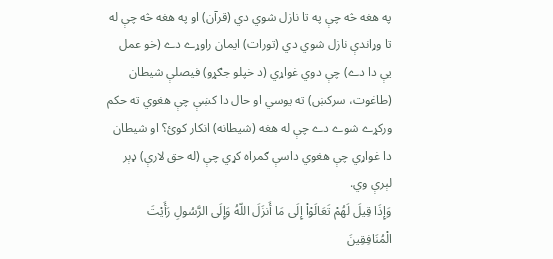په هغه څه چې په تا نازل شوي دي (قرآن) او په هغه څه چې له تا وړاندې نازل شوي دي (تورات) ايمان راوړے دے (خو عمل يې دا دے) چې دوي غواړي (د خپلو جګړو) فيصلې شيطان (طاغوت، سرکښ) ته يوسي او حال دا کښې چې هغوي ته حکم ورکړے شوے دے چې له هغه (شيطانه) انکار کوئ؟ او شيطان دا غواړي چې هغوي داسې ګمراه کړي چې (له حق لارې) ډېر لېرې وي.
وَإِذَا قِيلَ لَهُمْ تَعَالَوْاْ إِلَى مَا أَنزَلَ اللّهُ وَإِلَى الرَّسُولِ رَأَيْتَ الْمُنَافِقِينَ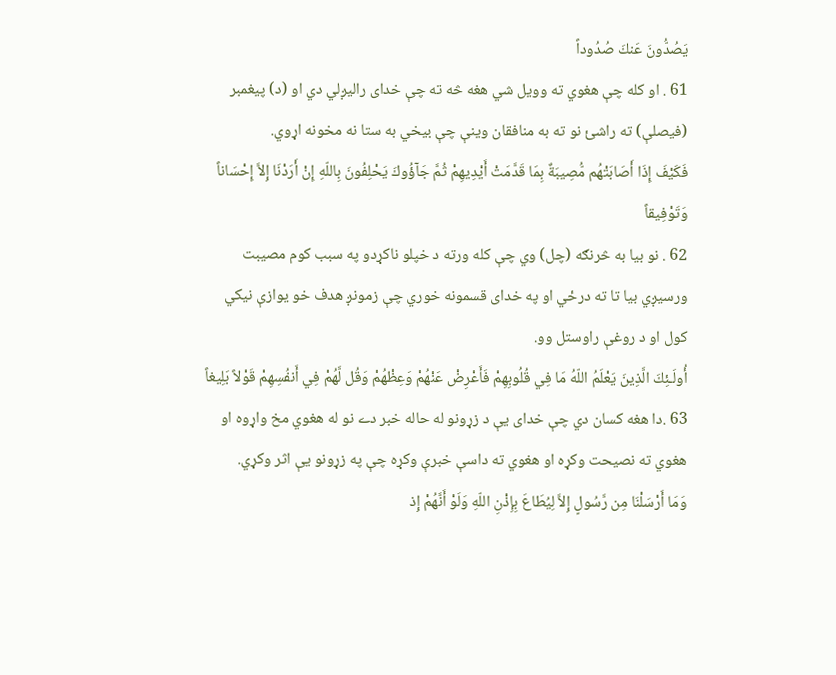يَصُدُّونَ عَنكَ صُدُوداً
61 . او کله چې هغوي ته وويل شي هغه څه ته چې خدای راليږلي دي او (د) پيغمبر (فيصلې) ته راشئ نو ته به منافقان وينې چې بيخي به ستا نه مخونه اړوي.
فَكَيْفَ إِذَا أَصَابَتْهُم مُّصِيبَةٌ بِمَا قَدَّمَتْ أَيْدِيهِمْ ثُمَّ جَآؤُوكَ يَحْلِفُونَ بِاللّهِ إِنْ أَرَدْنَا إِلاَّ إِحْسَاناً وَتَوْفِيقاً
62 . نو بيا به څرنګه (چل) وي چې کله ورته د خپلو ناکړدو په سبب کوم مصيبت ورسيږي بيا تا ته درځي او په خدای قسمونه خوري چې زمونږ هدف خو يوازې نيکي کول او د روغې راوستل وو.
أُولَـئِكَ الَّذِينَ يَعْلَمُ اللّهُ مَا فِي قُلُوبِهِمْ فَأَعْرِضْ عَنْهُمْ وَعِظْهُمْ وَقُل لَّهُمْ فِي أَنفُسِهِمْ قَوْلاً بَلِيغاً
63 .دا هغه کسان دي چې خدای يې د زړونو له حاله خبر دے نو له هغوي مخ واړوه او هغوي ته نصيحت وکړه او هغوي ته داسې خبرې وکړه چې په زړونو يې اثر وکړي.
وَمَا أَرْسَلْنَا مِن رَّسُولٍ إِلاَّ لِيُطَاعَ بِإِذْنِ اللّهِ وَلَوْ أَنَّهُمْ إِذ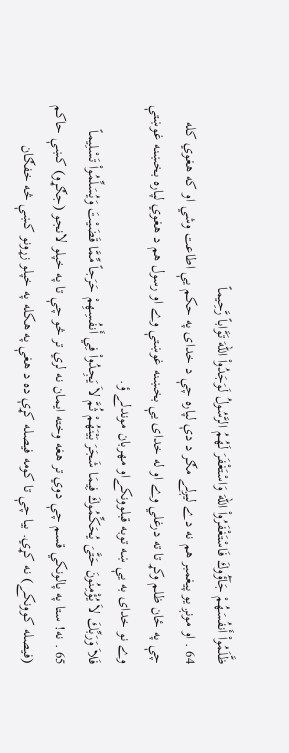ظَّلَمُواْ أَنفُسَهُمْ جَآؤُوكَ فَاسْتَغْفَرُواْ اللّهَ وَاسْتَغْفَرَ لَهُمُ الرَّسُولُ لَوَجَدُواْ اللّهَ تَوَّاباً رَّحِيماً
64 . او مونږ يو پيغمبر هم نه دے ليږلے مګر د دې لپاره چې د خدای په حکم يې اطاعت وشي او که هغوي کله چې په ځان ظلم وکړ تا ته درغلي وے او له خدای يې بخښنه غوښتې وے او رسول هم د هغوي لپاره بخښنه غوښتې وے نو خدای به يې ښه توبه قبلوونکےاو مهربان موندلے ؤ.
فَلاَ وَرَبِّكَ لاَ يُؤْمِنُونَ حَتَّىَ يُحَكِّمُوكَ فِيمَا شَجَرَ بَيْنَهُمْ ثُمَّ لاَ يَجِدُواْ فِي أَنفُسِهِمْ حَرَجاً مِّمَّا قَضَيْتَ وَيُسَلِّمُواْ تَسْلِيماً
65 . نه! ستا په پالونکي قسم چې دوي تر هغه وخته ايمان نه لري تر څو چې تا په خپلو لانجو (جګړو) کښې حاکم (فيصله کوونکے) نه کړي. بيا چې تا کومه فيصله کړې ده د هغې په هکله په خپلو زړونو کښې څه خفګان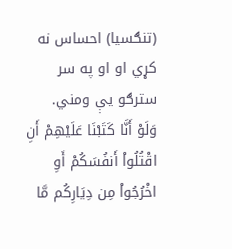(تنګسيا) احساس نه کړي او او په سر سترګو يې ومني.
وَلَوْ أَنَّا كَتَبْنَا عَلَيْهِمْ أَنِ اقْتُلُواْ أَنفُسَكُمْ أَوِ اخْرُجُواْ مِن دِيَارِكُم مَّا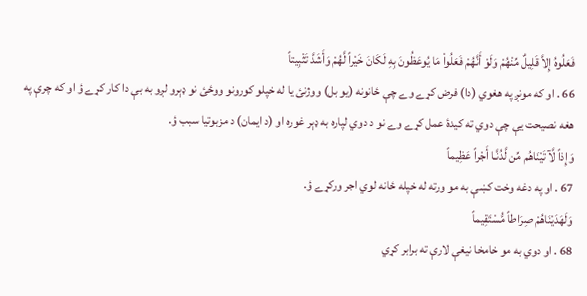فَعَلُوهُ إِلاَّ قَلِيلٌ مِّنْهُمْ وَلَوْ أَنَّهُمْ فَعَلُواْ مَا يُوعَظُونَ بِهِ لَكَانَ خَيْراً لَّهُمْ وَأَشَدَّ تَثْبِيتاً
66 . او که مونږ په هغوي (دا) فرض کړے وے چې ځانونه (يو بل) ووژنئ يا له خپلو کورونو ووځئ نو ډېرو لږو به بې دا کار کړے ؤ او که چرې په هغه نصيحت يې چې دوي ته کيدۀ عمل کړے وے نو د دوي لپاره به ډېر غوره او (د ايمان) د مزبوتيا سبب ؤ.
وَإِذاً لَّآتَيْنَاهُم مِّن لَّدُنَّـا أَجْراً عَظِيماً
67 . او په دغه وخت کښې به مو ورته له خپله ځانه لوي اجر ورکړے ؤ.
وَلَهَدَيْنَاهُمْ صِرَاطاً مُّسْتَقِيماً
68 . او دوي به مو خامخا نيغې لارې ته برابر کړي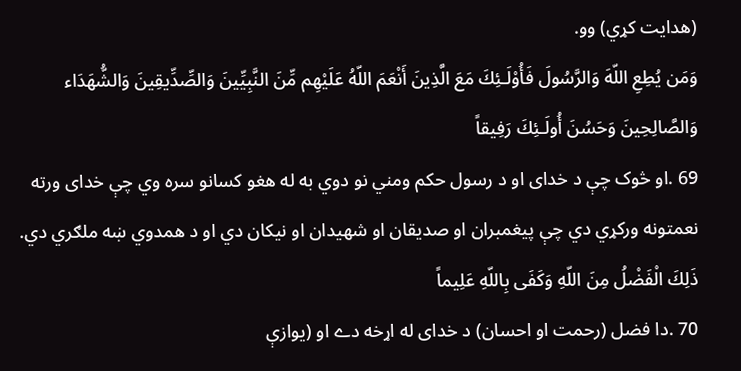(هدايت کړي) وو.
وَمَن يُطِعِ اللّهَ وَالرَّسُولَ فَأُوْلَـئِكَ مَعَ الَّذِينَ أَنْعَمَ اللّهُ عَلَيْهِم مِّنَ النَّبِيِّينَ وَالصِّدِّيقِينَ وَالشُّهَدَاء وَالصَّالِحِينَ وَحَسُنَ أُولَـئِكَ رَفِيقاً
69 .او څوک چې د خدای او د رسول حکم ومني نو دوي به له هغو کسانو سره وي چې خدای ورته نعمتونه ورکړي دي چې پيغمبران او صديقان او شهيدان او نيکان دي او د همدوي ښه ملګري دي.
ذَلِكَ الْفَضْلُ مِنَ اللّهِ وَكَفَى بِاللّهِ عَلِيماً
70 .دا فضل (رحمت او احسان) د خدای له اړخه دے او (يوازې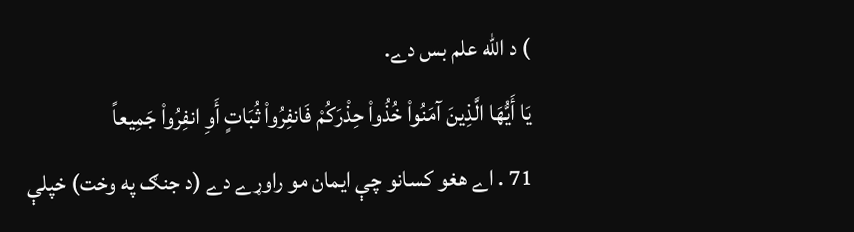) د الله علم بس دے.
يَا أَيُّهَا الَّذِينَ آمَنُواْ خُذُواْ حِذْرَكُمْ فَانفِرُواْ ثُبَاتٍ أَوِ انفِرُواْ جَمِيعاً
71 . اے هغو کسانو چې ايمان مو راوړے دے (د جنګ په وخت) خپلې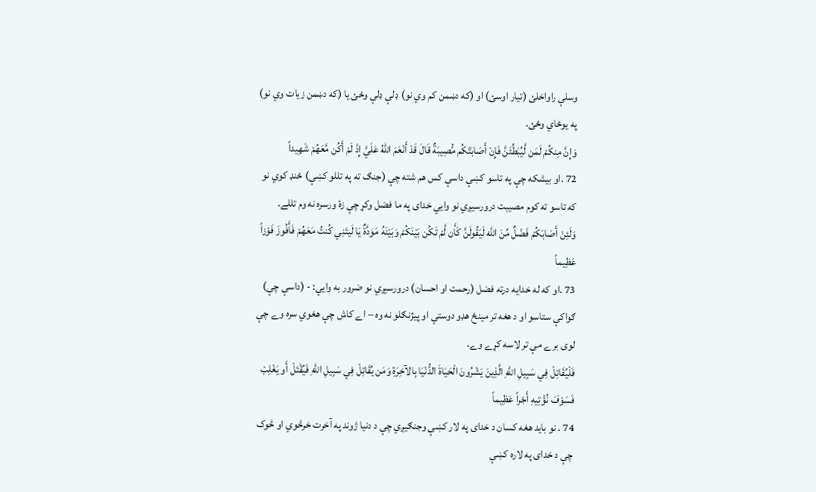وسلې راواخلئ (تيار اوسئ) او (که دښمن کم وي نو) ډلې ډلې وځئ يا (که دښمن زيات وي نو) په يوځاي وځئ.
وَإِنَّ مِنكُمْ لَمَن لَّيُبَطِّئَنَّ فَإِنْ أَصَابَتْكُم مُّصِيبَةٌ قَالَ قَدْ أَنْعَمَ اللّهُ عَلَيَّ إِذْ لَمْ أَكُن مَّعَهُمْ شَهِيداً
72 .او بيشکه چې په تاسو کښې داسې کس هم شته چې (جنګ ته په تللو کښې) ځنډ کوي نو که تاسو ته کوم مصيبت درورسيږي نو وايي خدای په ما فضل وکړ چې زۀ ورسره نه وم تللے.
وَلَئِنْ أَصَابَكُمْ فَضْلٌ مِّنَ الله لَيَقُولَنَّ كَأَن لَّمْ تَكُن بَيْنَكُمْ وَبَيْنَهُ مَوَدَّةٌ يَا لَيتَنِي كُنتُ مَعَهُمْ فَأَفُوزَ فَوْزاً عَظِيماً
73 .او که له خدايه درته فضل (رحمت او احسان) درورسيږي نو ضرور به وايي: - (داسې چې) ګواکې ستاسو او د هغه تر مينځ هډو دوستي او پيژنګلو نه وه – اے کاش چې هغوي سره وے چې لوی برے مې تر لاسه کړے وے.
فَلْيُقَاتِلْ فِي سَبِيلِ اللّهِ الَّذِينَ يَشْرُونَ الْحَيَاةَ الدُّنْيَا بِالآخِرَةِ وَمَن يُقَاتِلْ فِي سَبِيلِ اللّهِ فَيُقْتَلْ أَو يَغْلِبْ فَسَوْفَ نُؤْتِيهِ أَجْراً عَظِيماً
74 . نو بايد هغه کسان د خدای په لار کښې وجنګيږي چې د دنيا ژوند په آخرت خرڅوي او څوک چې د خدای په لاره کښې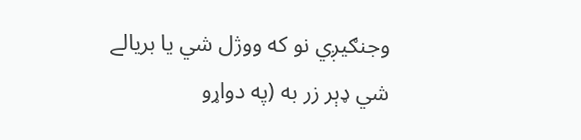وجنګيږي نو که ووژل شي يا بريالے شي ډېر زر به (په دواړو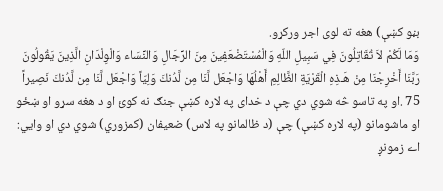بڼو کښې) هغه ته لوی اجر ورکړو.
وَمَا لَكُمْ لاَ تُقَاتِلُونَ فِي سَبِيلِ اللّهِ وَالْمُسْتَضْعَفِينَ مِنَ الرِّجَالِ وَالنِّسَاء وَالْوِلْدَانِ الَّذِينَ يَقُولُونَ رَبَّنَا أَخْرِجْنَا مِنْ هَـذِهِ الْقَرْيَةِ الظَّالِمِ أَهْلُهَا وَاجْعَل لَّنَا مِن لَّدُنكَ وَلِيّاً وَاجْعَل لَّنَا مِن لَّدُنكَ نَصِيراً
75 .او په تاسو څه شوي دي چې د خدای په لاره کښې جنګ نه کوئ او د هغه سړو او ښځو او ماشومانو (په لاره کښې) چې (د ظالمانو په لاس) ضعيفان (کمزوري) شوي دي او وايي: اے زمونږ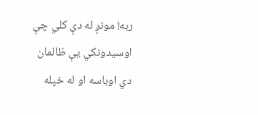ربه! مونږ له دې کلي چې اوسيدونکي يې ظالمان دي اوباسه او له خپله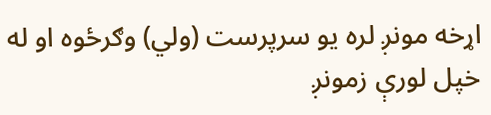اړخه مونږ لره يو سرپرست (ولي) وګرځوه او له خپل لورې زمونږ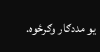يو مددګار وګرځوه.